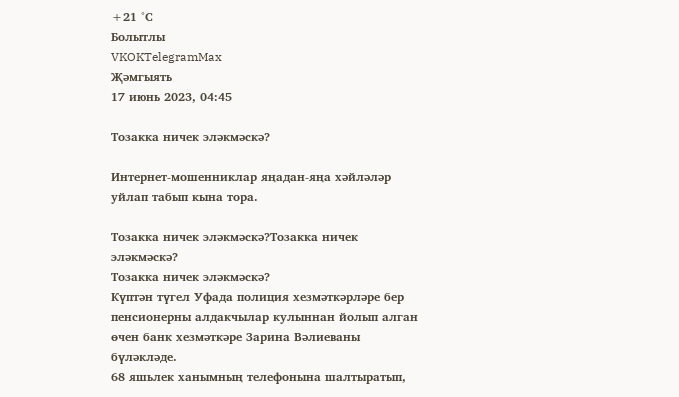+21 °С
Болытлы
VKOKTelegramMax
Җәмгыять
17 июнь 2023, 04:45

Тозакка ничек эләкмәскә?

Интернет-мошенниклар яңадан-яңа хәйләләр уйлап табып кына тора.

Тозакка ничек эләкмәскә?Тозакка ничек эләкмәскә?
Тозакка ничек эләкмәскә?
Күптән түгел Уфада полиция хезмәткәрләре бер пенсионерны алдакчылар кулыннан йолып алган өчен банк хезмәткәре Зарина Вәлиеваны бүләкләде.
68 яшьлек ханымның телефонына шалтыратып,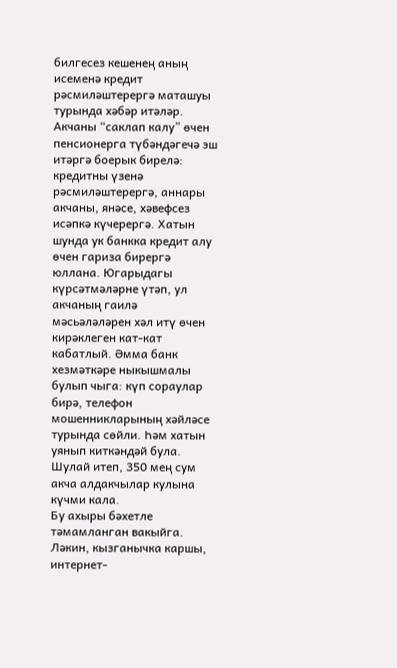билгесез кешенең аның исеменә кредит рәсмиләштерергә маташуы турында хәбәр итәләр. Акчаны “саклап калу” өчен пенсионерга түбәндәгечә эш итәргә боерык бирелә: кредитны үзенә рәсмиләштерергә, аннары акчаны, янәсе, хәвефсез исәпкә күчерергә. Хатын шунда ук банкка кредит алу өчен гариза бирергә юллана. Югарыдагы күрсәтмәләрне үтәп, ул акчаның гаилә мәсьәләләрен хәл итү өчен кирәклеген кат-кат кабатлый. Әмма банк хезмәткәре ныкышмалы булып чыга: күп сораулар бирә, телефон мошенникларының хәйләсе турында сөйли. Һәм хатын уянып киткәндәй була. Шулай итеп, 350 мең сум акча алдакчылар кулына күчми кала.
Бу ахыры бәхетле тәмамланган вакыйга. Ләкин, кызганычка каршы, интернет-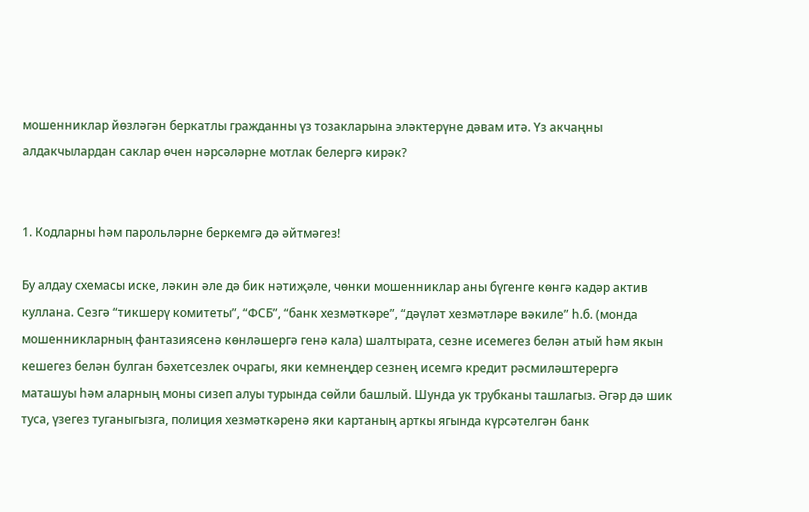мошенниклар йөзләгән беркатлы гражданны үз тозакларына эләктерүне дәвам итә. Үз акчаңны алдакчылардан саклар өчен нәрсәләрне мотлак белергә кирәк?


1. Кодларны һәм парольләрне беркемгә дә әйтмәгез!

Бу алдау схемасы иске, ләкин әле дә бик нәтиҗәле, чөнки мошенниклар аны бүгенге көнгә кадәр актив куллана. Сезгә “тикшерү комитеты”, “ФСБ”, “банк хезмәткәре”, “дәүләт хезмәтләре вәкиле” һ.б. (монда мошенникларның фантазиясенә көнләшергә генә кала) шалтырата, сезне исемегез белән атый һәм якын кешегез белән булган бәхетсезлек очрагы, яки кемнеңдер сезнең исемгә кредит рәсмиләштерергә маташуы һәм аларның моны сизеп алуы турында сөйли башлый. Шунда ук трубканы ташлагыз. Әгәр дә шик туса, үзегез туганыгызга, полиция хезмәткәренә яки картаның арткы ягында күрсәтелгән банк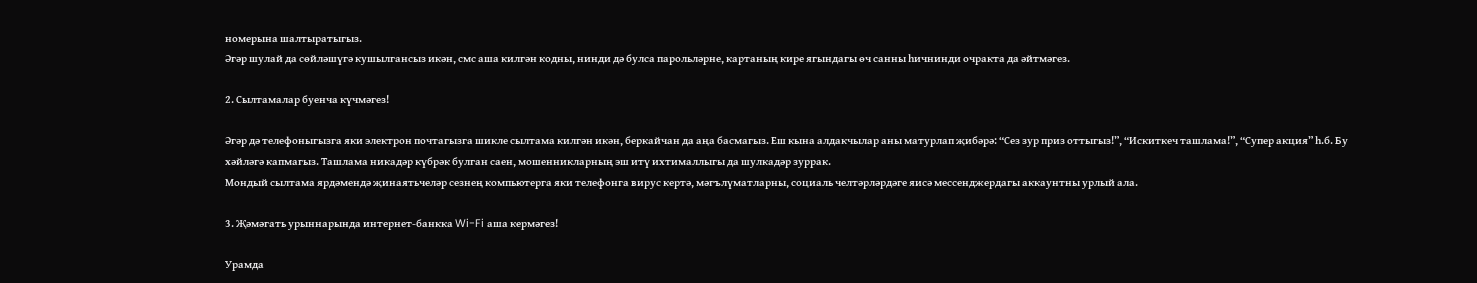номерына шалтыратыгыз.
Әгәр шулай да сөйләшүгә кушылгансыз икән, смс аша килгән кодны, нинди дә булса парольләрне, картаның кире ягындагы өч санны һичнинди очракта да әйтмәгез.

2. Сылтамалар буенча күчмәгез!

Әгәр дә телефоныгызга яки электрон почтагызга шикле сылтама килгән икән, беркайчан да аңа басмагыз. Еш кына алдакчылар аны матурлап җибәрә: “Сез зур приз оттыгыз!”, “Искиткеч ташлама!”, “Супер акция” һ.б. Бу хәйләгә капмагыз. Ташлама никадәр күбрәк булган саен, мошенникларның эш итү ихтималлыгы да шулкадәр зуррак.
Мондый сылтама ярдәмендә җинаятьчеләр сезнең компьютерга яки телефонга вирус кертә, мәгълүматларны, социаль челтәрләрдәге яисә мессенджердагы аккаунтны урлый ала.

3. Җәмәгать урыннарында интернет-банкка Wi-Fi аша кермәгез!

Урамда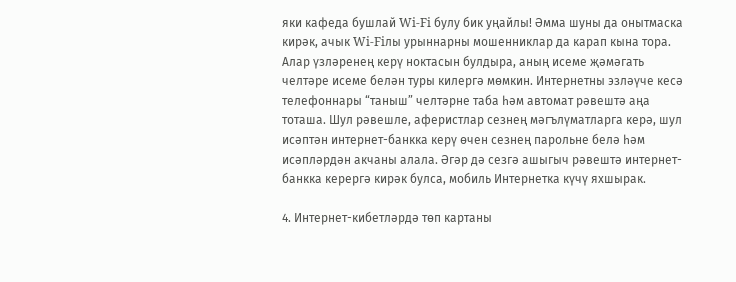яки кафеда бушлай Wi-Fi булу бик уңайлы! Әмма шуны да онытмаска кирәк, ачык Wi-Fiлы урыннарны мошенниклар да карап кына тора. Алар үзләренең керү ноктасын булдыра, аның исеме җәмәгать челтәре исеме белән туры килергә мөмкин. Интернетны эзләүче кесә телефоннары “таныш” челтәрне таба һәм автомат рәвештә аңа тоташа. Шул рәвешле, аферистлар сезнең мәгълүматларга керә, шул исәптән интернет-банкка керү өчен сезнең парольне белә һәм исәпләрдән акчаны алала. Әгәр дә сезгә ашыгыч рәвештә интернет-банкка керергә кирәк булса, мобиль Интернетка күчү яхшырак.

4. Интернет-кибетләрдә төп картаны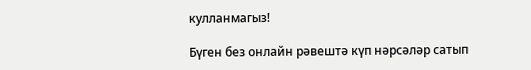кулланмагыз!

Бүген без онлайн рәвештә күп нәрсәләр сатып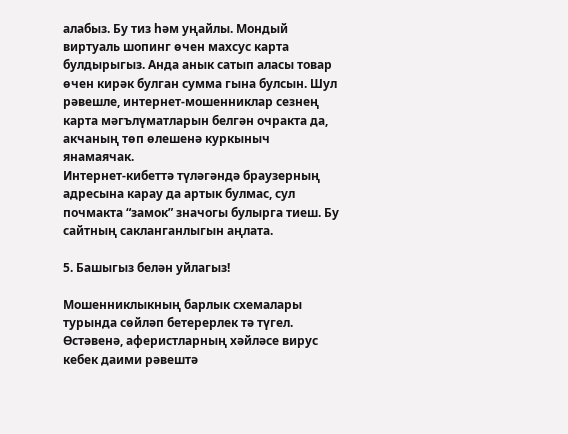алабыз. Бу тиз һәм уңайлы. Мондый виртуаль шопинг өчен махсус карта булдырыгыз. Анда анык сатып аласы товар өчен кирәк булган сумма гына булсын. Шул рәвешле, интернет-мошенниклар сезнең карта мәгълүматларын белгән очракта да, акчаның төп өлешенә куркыныч янамаячак.
Интернет-кибеттә түләгәндә браузерның адресына карау да артык булмас, сул почмакта “замок” значогы булырга тиеш. Бу сайтның сакланганлыгын аңлата.

5. Башыгыз белән уйлагыз!

Мошенниклыкның барлык схемалары турында сөйләп бетерерлек тә түгел. Өстәвенә, аферистларның хәйләсе вирус кебек даими рәвештә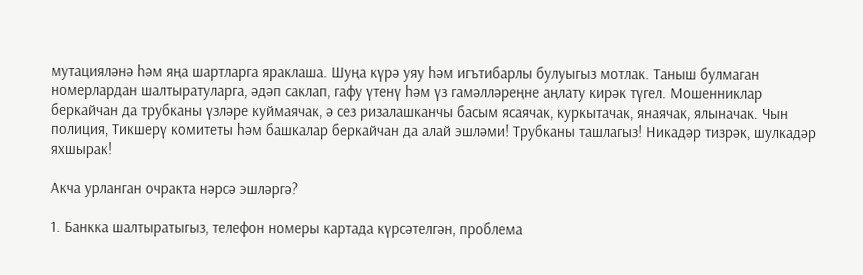мутацияләнә һәм яңа шартларга яраклаша. Шуңа күрә уяу һәм игътибарлы булуыгыз мотлак. Таныш булмаган номерлардан шалтыратуларга, әдәп саклап, гафу үтенү һәм үз гамәлләреңне аңлату кирәк түгел. Мошенниклар беркайчан да трубканы үзләре куймаячак, ә сез ризалашканчы басым ясаячак, куркытачак, янаячак, ялыначак. Чын полиция, Тикшерү комитеты һәм башкалар беркайчан да алай эшләми! Трубканы ташлагыз! Никадәр тизрәк, шулкадәр яхшырак!

Акча урланган очракта нәрсә эшләргә?

1. Банкка шалтыратыгыз, телефон номеры картада күрсәтелгән, проблема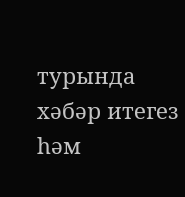турында хәбәр итегез һәм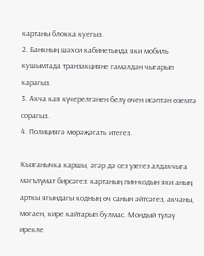картаны блокка куегыз.
2. Банкның шәхси кабинетында яки мобиль кушымтада транзакцияне гамәлдән чыгарып карагыз.
3. Акча кая күчерелгәнен белү өчен исәптән өземтә сорагыз.
4. Полициягә мөрәҗәгать итегез.

Кызганычка каршы, әгәр дә сез үзегез алдакчыга мәгълүмат бирсәгез: картаның пин-кодын яки аның арткы ягындагы кодның өч санын әйтсәгез, акчаны, мөгаен, кире кайтарып булмас. Мондый түләү ирекле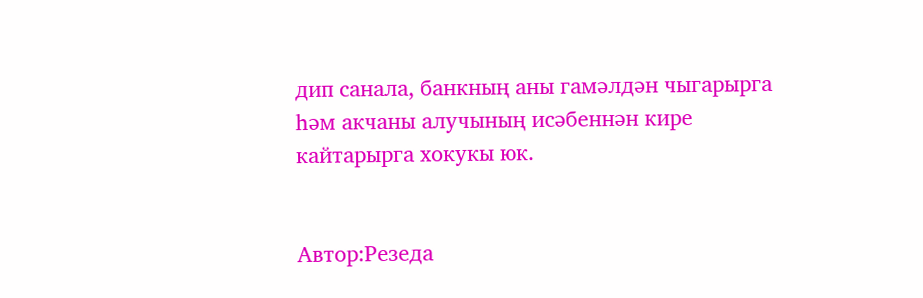дип санала, банкның аны гамәлдән чыгарырга һәм акчаны алучының исәбеннән кире кайтарырга хокукы юк.


Автор:Резеда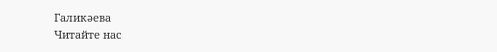Галикәева
Читайте нас